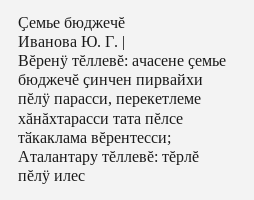Ҫемье бюджечĕ
Иванова Ю. Г. |
Вĕренÿ тĕллевĕ: ачасене ҫемье бюджечĕ ҫинчен пирвайхи пĕлÿ парасси, перекетлеме хăнăхтарасси тата пĕлсе тӑкаклама вĕрентесси;
Аталантару тĕллевĕ: тĕрлĕ пĕлÿ илес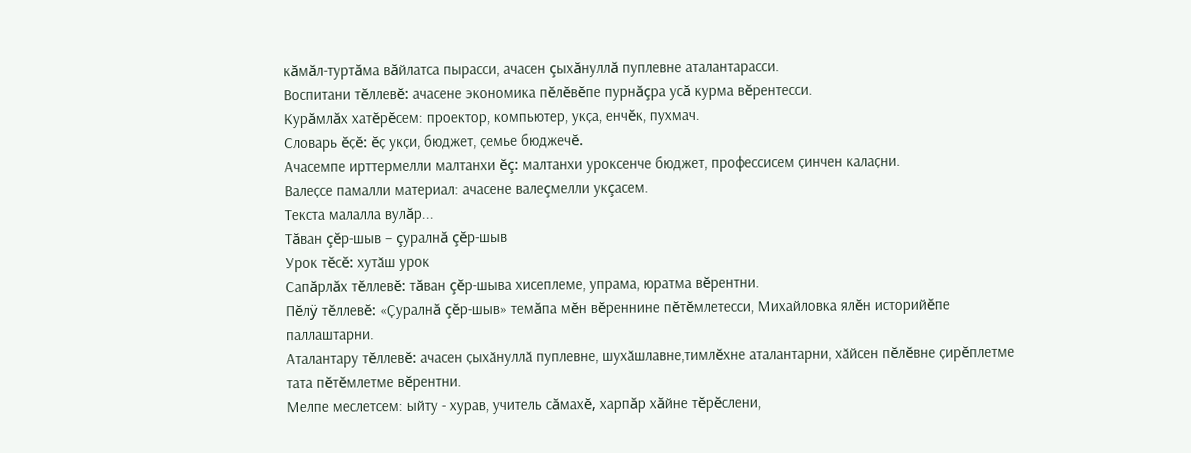кăмăл-туртăма вăйлатса пырасси, ачасен çыхăнуллă пуплевне аталантарасси.
Воспитани тĕллевĕ: ачасене экономика пĕлĕвĕпе пурнăçра усă курма вĕрентесси.
Курăмлăх хатĕрĕсем: проектор, компьютер, укҫа, енчĕк, пухмач.
Словарь ĕҫĕ: ĕҫ укҫи, бюджет, ҫемье бюджечĕ.
Ачасемпе ирттермелли малтанхи ĕç: малтанхи уроксенче бюджет, профессисем ҫинчен калаҫни.
Валеҫсе памалли материал: ачасене валеçмелли укçасем.
Текста малалла вулăр...
Тăван çĕр-шыв – çуралнă çĕр-шыв
Урок тĕсĕ: хутӑш урок
Сапăрлăх тĕллевĕ: тăван çĕр-шыва хисеплеме, упрама, юратма вĕрентни.
Пĕлÿ тĕллевĕ: «Ҫуралнă çĕр-шыв» темăпа мĕн вĕреннине пĕтĕмлетесси, Михайловка ялĕн историйĕпе паллаштарни.
Аталантару тĕллевĕ: ачасен ҫыхӑнуллӑ пуплевне, шухӑшлавне,тимлĕхне аталантарни, хӑйсен пĕлĕвне ҫирĕплетме тата пĕтĕмлетме вĕрентни.
Мелпе меслетсем: ыйту - хурав, учитель сăмахĕ, харпăр хăйне тĕрĕслени,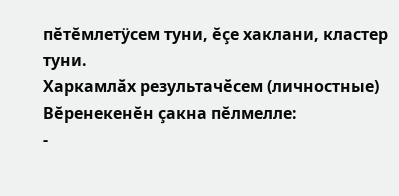пĕтĕмлетÿсем туни, ĕçе хаклани, кластер туни.
Харкамлӑх результачӗсем (личностные)
Вĕренекенĕн çакна пĕлмелле:
-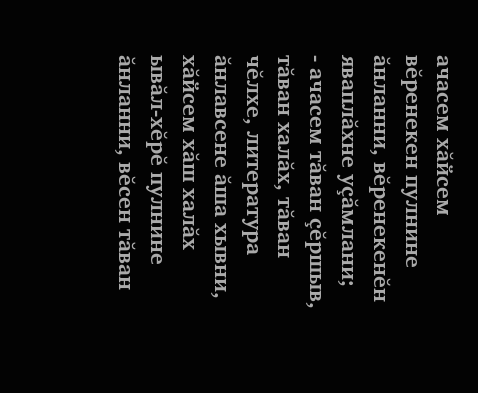ачасем хăйсем вĕренекен пулнине ăнланни, вĕренекенĕн яваплăхне уçăмлани;
- ачасем тăван çĕршыв, тăван халăх, тăван чĕлхе, литература ăнлавсене ăша хывни, хăйсем хăш халăх ывăл-хĕрĕ пулнине ăнланни, вĕсен тăван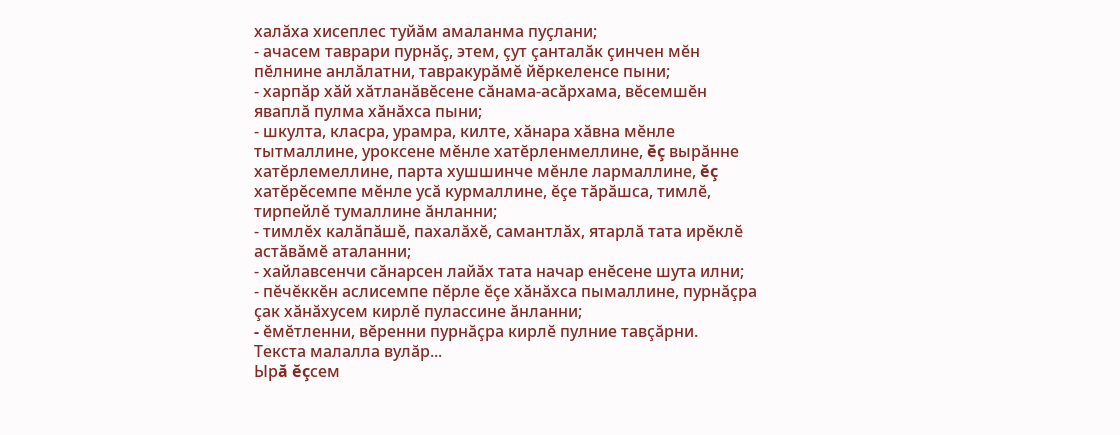халăха хисеплес туйăм амаланма пуçлани;
- ачасем таврари пурнăç, этем, çут çанталăк çинчен мĕн пĕлнине анлăлатни, тавракурăмĕ йĕркеленсе пыни;
- харпăр хăй хăтланăвĕсене сăнама-асăрхама, вĕсемшĕн яваплă пулма хăнăхса пыни;
- шкулта, класра, урамра, килте, хăнара хăвна мĕнле тытмаллине, уроксене мĕнле хатĕрленмеллине, ĕç вырăнне хатĕрлемеллине, парта хушшинче мĕнле лармаллине, ĕç хатĕрĕсемпе мĕнле усă курмаллине, ĕçе тăрăшса, тимлĕ, тирпейлĕ тумаллине ăнланни;
- тимлĕх калăпăшĕ, пахалăхĕ, самантлăх, ятарлă тата ирĕклĕ астăвăмĕ аталанни;
- хайлавсенчи сăнарсен лайăх тата начар енĕсене шута илни;
- пĕчĕккĕн аслисемпе пĕрле ĕçе хăнăхса пымаллине, пурнăçра çак хăнăхусем кирлĕ пулассине ăнланни;
- ĕмĕтленни, вĕренни пурнăçра кирлĕ пулние тавçăрни.
Текста малалла вулăр...
Ырă ĕçсем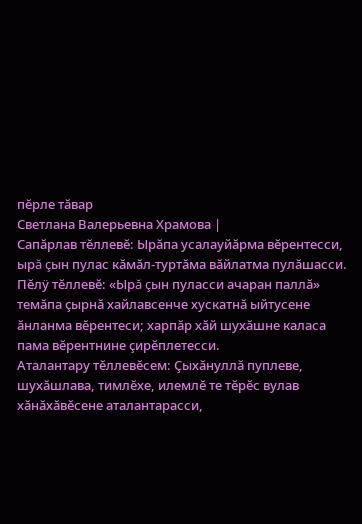пĕрле тăвар
Светлана Валерьевна Храмова |
Сапăрлав тĕллевĕ: Ырăпа усалауйăрма вĕрентесси, ырă çын пулас кăмăл-туртăма вăйлатма пулăшасси.
Пĕлÿ тĕллевĕ: «Ырă çын пуласси ачаран паллă» темăпа çырнă хайлавсенче хускатнă ыйтусене ăнланма вĕрентеси; харпăр хăй шухăшне каласа пама вĕрентнине çирĕплетесси.
Аталантару тĕллевĕсем: Çыхăнуллă пуплеве, шухăшлава, тимлĕхе, илемлĕ те тĕрĕс вулав хăнăхăвĕсене аталантарасси,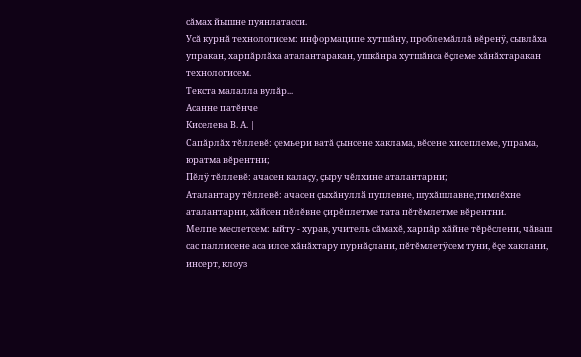сăмах йышне пуянлатасси.
Усă курнă технологисем: информаципе хутшăну, проблемăллă вĕренÿ, сывлăха упракан, харпăрлăха аталантаракан, ушкăнра хутшăнса ĕçлеме хăнăхтаракан технологисем.
Текста малалла вулăр...
Асанне патĕнче
Киселева В. А. |
Сапăрлăх тĕллевĕ: ҫемьери ватă ҫынсене хаклама, вĕсене хисеплеме, упрама, юратма вĕрентни;
Пĕлÿ тĕллевĕ: ачасен калаçу, çыру чĕлхине аталантарни;
Аталантару тĕллевĕ: ачасен ҫыхăнуллӑ пуплевне, шухăшлавне,тимлĕхне аталантарни, хăйсен пĕлĕвне ҫирĕплетме тата пĕтĕмлетме вĕрентни.
Мелпе меслетсем: ыйту - хурав, учитель сăмахĕ, харпăр хăйне тĕрĕслени, чăваш сас паллисене аса илсе хăнăхтару пурнăçлани, пĕтĕмлетÿсем туни, ĕçе хаклани, инсерт, клоуз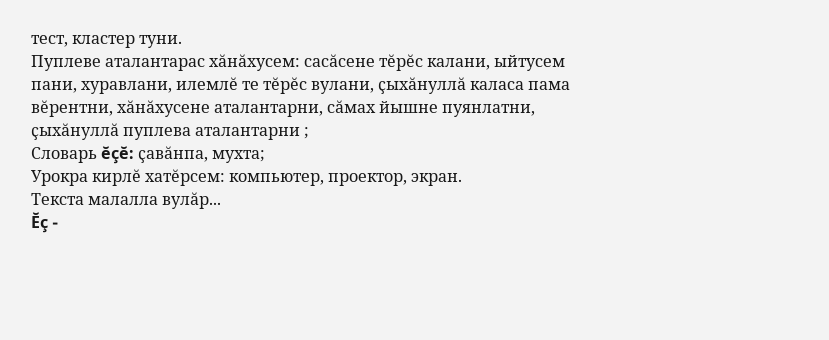тест, кластер туни.
Пуплеве аталантарас хăнăхусем: сасăсене тĕрĕс калани, ыйтусем пани, хуравлани, илемлĕ те тĕрĕс вулани, ҫыхăнуллă каласа пама вĕрентни, хăнăхусене аталантарни, сăмах йышне пуянлатни, ҫыхăнуллă пуплева аталантарни ;
Словарь ĕçĕ: ҫавăнпа, мухта;
Урокра кирлĕ хатĕрсем: компьютер, проектор, экран.
Текста малалла вулăр...
Ĕç -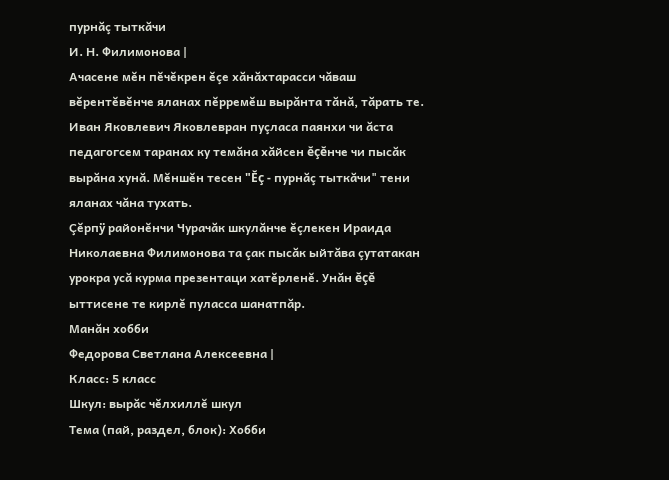пурнăç тыткăчи
И. Н. Филимонова |
Ачасене мĕн пĕчĕкрен ĕçе хăнăхтарасси чăваш вĕрентĕвĕнче яланах пĕрремĕш вырăнта тăнă, тăрать те. Иван Яковлевич Яковлевран пуçласа паянхи чи ăста педагогсем таранах ку темăна хăйсен ĕçĕнче чи пысăк вырăна хунă. Мĕншĕн тесен "Ĕç - пурнăç тыткăчи" тени яланах чăна тухать.
Çĕрпÿ районĕнчи Чурачăк шкулăнче ĕçлекен Ираида Николаевна Филимонова та çак пысăк ыйтăва çутатакан урокра усă курма презентаци хатĕрленĕ. Унăн ĕçĕ ыттисене те кирлĕ пуласса шанатпăр.
Манăн хобби
Федорова Светлана Алексеевна |
Класс: 5 класс
Шкул: вырăс чĕлхиллĕ шкул
Тема (пай, раздел, блок): Хобби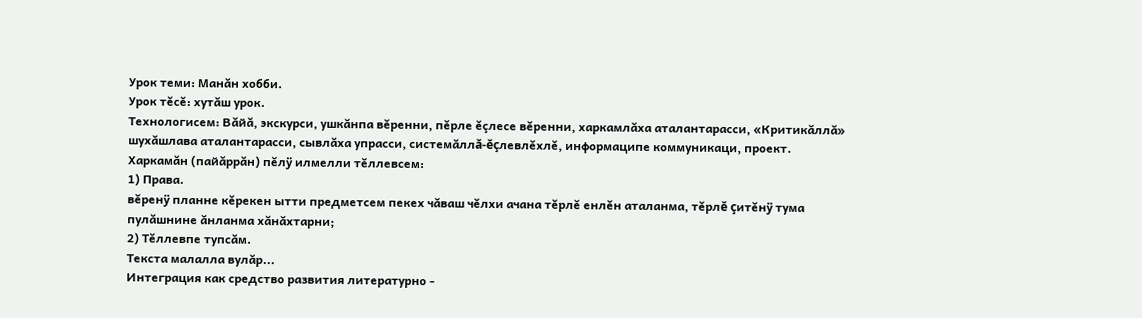Урок теми: Манăн хобби.
Урок тĕсĕ: хутăш урок.
Технологисем: Вăйă, экскурси, ушкăнпа вĕренни, пĕрле ĕçлесе вĕренни, харкамлăха аталантарасси, «Критикăллă» шухăшлава аталантарасси, сывлăха упрасси, системăллă-ĕçлевлĕхлĕ, информаципе коммуникаци, проект.
Харкамăн (пайăррăн) пĕлÿ илмелли тĕллевсем:
1) Права.
вĕренÿ планне кĕрекен ытти предметсем пекех чăваш чĕлхи ачана тĕрлĕ енлĕн аталанма, тĕрлĕ çитĕнÿ тума пулăшнине ăнланма хăнăхтарни;
2) Тĕллевпе тупсăм.
Текста малалла вулăр...
Интеграция как средство развития литературно -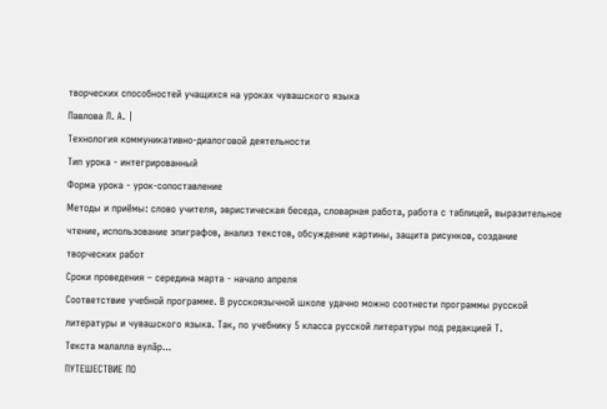творческих способностей учащихся на уроках чувашского языка
Павлова Л. А. |
Технология коммуникативно-диалоговой деятельности
Тип урока - интегрированный
Форма урока - урок-сопоставление
Методы и приёмы: слово учителя, эвристическая беседа, словарная работа, работа с таблицей, выразительное чтение, использование эпиграфов, анализ текстов, обсуждение картины, защита рисунков, создание творческих работ
Сроки проведения – середина марта - начало апреля
Соответствие учебной программе. В русскоязычной школе удачно можно соотнести программы русской литературы и чувашского языка. Так, по учебнику 5 класса русской литературы под редакцией Т.
Текста малалла вулăр...
ПУТЕШЕСТВИЕ ПО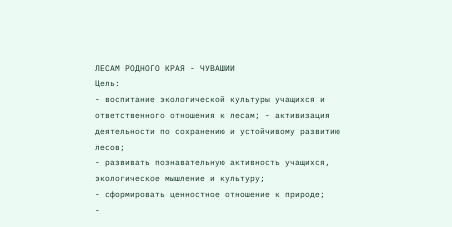ЛЕСАМ РОДНОГО КРАЯ - ЧУВАШИИ
Цель:
- воспитание экологической культуры учащихся и ответственного отношения к лесам; - активизация деятельности по сохранению и устойчивому развитию лесов;
- развивать познавательную активность учащихся, экологическое мышление и культуру;
- сформировать ценностное отношение к природе;
-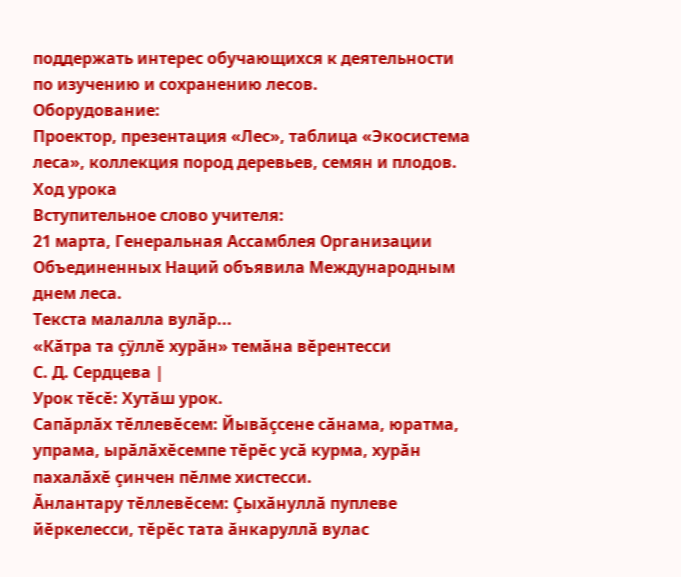поддержать интерес обучающихся к деятельности по изучению и сохранению лесов.
Оборудование:
Проектор, презентация «Лес», таблица «Экосистема леса», коллекция пород деревьев, семян и плодов.
Ход урока
Вступительное слово учителя:
21 марта, Генеральная Ассамблея Организации Объединенных Наций объявила Международным днем леса.
Текста малалла вулăр...
«Кăтра та çÿллĕ хурăн» темăна вĕрентесси
С. Д. Сердцева |
Урок тĕсĕ: Хутăш урок.
Сапăрлăх тĕллевĕсем: Йывăçсене сăнама, юратма, упрама, ырăлăхĕсемпе тĕрĕс усă курма, хурăн пахалăхĕ çинчен пĕлме хистесси.
Ăнлантару тĕллевĕсем: Çыхăнуллă пуплеве йĕркелесси, тĕрĕс тата ăнкаруллă вулас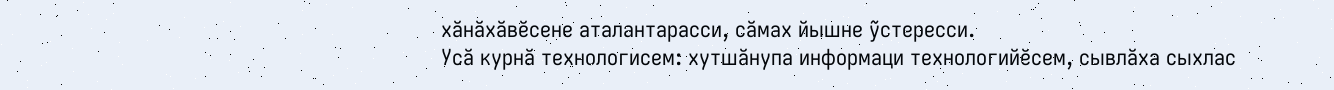хăнăхăвĕсене аталантарасси, сăмах йышне ỹстересси.
Усă курнă технологисем: хутшăнупа информаци технологийĕсем, сывлăха сыхлас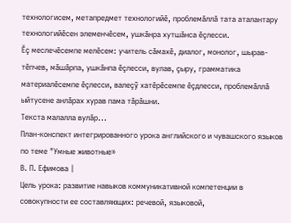технологисем, метапредмет технологийĕ, проблемăллă тата аталантару технологийĕсен элеменчĕсем, ушкăнра хутшăнса ĕçлесси.
Ĕç меслечĕсемпе мелĕсем: учитель сăмахĕ, диалог, монолог, шырав-тĕпчев, мăшăрпа, ушкăнпа ĕçлесси, вулав, çыру, грамматика материалĕсемпе ĕçлесси, валеçỹ хатĕрĕсемпе ĕçдлесси, проблемăллă ыйтусене анлăрах хурав пама тăрăшни.
Текста малалла вулăр...
План-конспект интегрированного урока английского и чувашского языков по теме "Умные животные»
В. П. Ефимова |
Цель урока: развитие навыков коммуникативной компетенции в совокупности ее составляющих: речевой, языковой,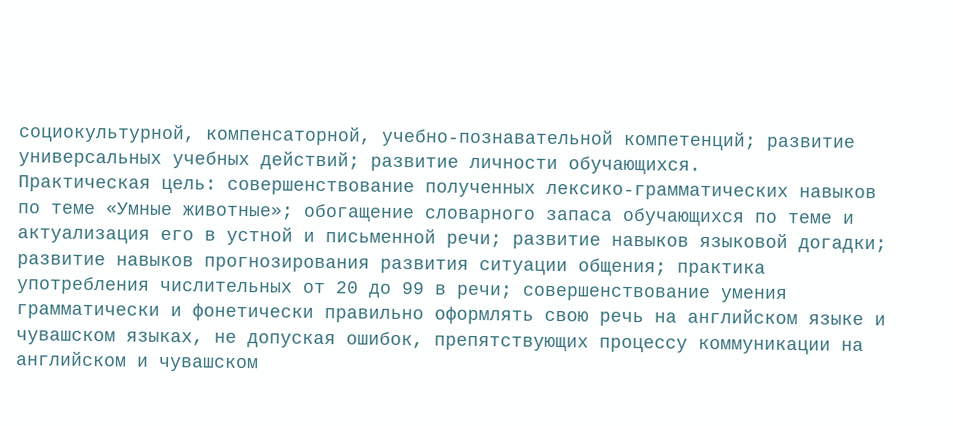социокультурной, компенсаторной, учебно-познавательной компетенций; развитие универсальных учебных действий; развитие личности обучающихся.
Практическая цель: совершенствование полученных лексико-грамматических навыков по теме «Умные животные»; обогащение словарного запаса обучающихся по теме и актуализация его в устной и письменной речи; развитие навыков языковой догадки; развитие навыков прогнозирования развития ситуации общения; практика употребления числительных от 20 до 99 в речи; совершенствование умения грамматически и фонетически правильно оформлять свою речь на английском языке и чувашском языках, не допуская ошибок, препятствующих процессу коммуникации на английском и чувашском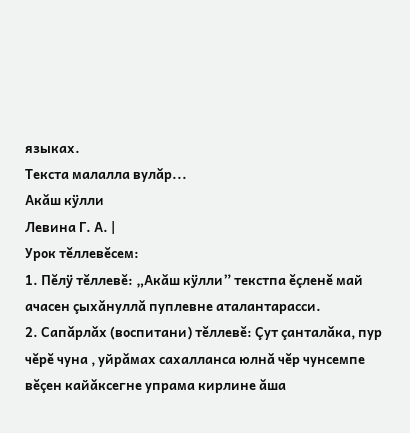языках.
Текста малалла вулăр...
Акăш кÿлли
Левина Г. А. |
Урок тĕллевĕсем:
1. Пĕлÿ тĕллевĕ: „Акăш кÿлли” текстпа ĕçленĕ май ачасен çыхăнуллă пуплевне аталантарасси.
2. Сапăрлăх (воспитани) тĕллевĕ: Çут çанталăка, пур чĕрĕ чуна , уйрăмах сахалланса юлнă чĕр чунсемпе вĕçен кайăксегне упрама кирлине ăша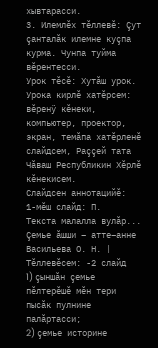хывтарасси.
3. Илемлĕх тĕллевĕ: Çут çанталăк илемне куçпа курма. Чунпа туйма вĕрентесси.
Урок тĕсĕ: Хутăш урок.
Урока кирлĕ хатĕрсем: вĕренÿ кĕнеки, компьютер, проектор, экран, темăпа хатĕрленĕ слайдсем, Раççей тата Чăваш Республикин Хĕрлĕ кĕнекисем.
Слайдсен аннотацийĕ:
1-мĕш слайд: П.
Текста малалла вулăр...
Çемье ăшши – атте–анне
Васильева О. Н. |
Тĕллевĕсем: -2 слайд
1) çыншăн çемье пĕлтерĕшĕ мĕн тери пысăк пулнине палăртасси;
2) çемье историне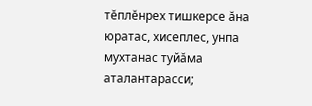тĕплĕнрех тишкерсе ăна юратас, хисеплес, унпа мухтанас туйăма аталантарасси;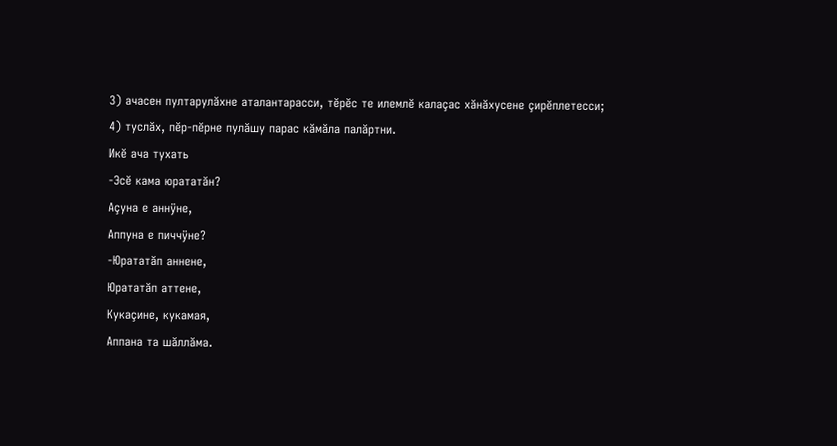3) ачасен пултарулăхне аталантарасси, тĕрĕс те илемлĕ калаçас хăнăхусене çирĕплетесси;
4) туслăх, пĕр-пĕрне пулăшу парас кăмăла палăртни.
Икĕ ача тухать
-Эсĕ кама юрататăн?
Аçуна е аннÿне,
Аппуна е пиччÿне?
-Юрататăп аннене,
Юрататăп аттене,
Кукаçине, кукамая,
Аппана та шăллăма.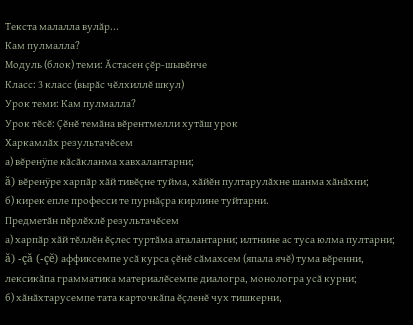Текста малалла вулăр...
Кам пулмалла?
Модуль (блок) теми: Ăстасен çĕр-шывĕнче
Класс: 3 класс (вырăс чĕлхиллĕ шкул)
Урок теми: Кам пулмалла?
Урок тĕсĕ: Çĕнĕ темăна вĕрентмелли хутăш урок
Харкамлăх результачĕсем
а) вĕренÿпе кăсăкланма хавхалантарни;
ă) вĕренÿре харпăр хăй тивĕçне туйма, хăйĕн пултарулăхне шанма хăнăхни;
б) кирек епле професси те пурнăçра кирлине туйтарни.
Предметăн пĕрлĕхлĕ результачĕсем
а) харпăр хăй тĕллĕн ĕçлес туртăма аталантарни; илтнине ас туса юлма пултарни;
ă) -çă (-çĕ) аффиксемпе усă курса çĕнĕ сăмахсем (япала ячĕ) тума вĕренни, лексикăпа грамматика материалĕсемпе диалогра, монологра усă курни;
б) хăнăхтарусемпе тата карточкăпа ĕçленĕ чух тишкерни,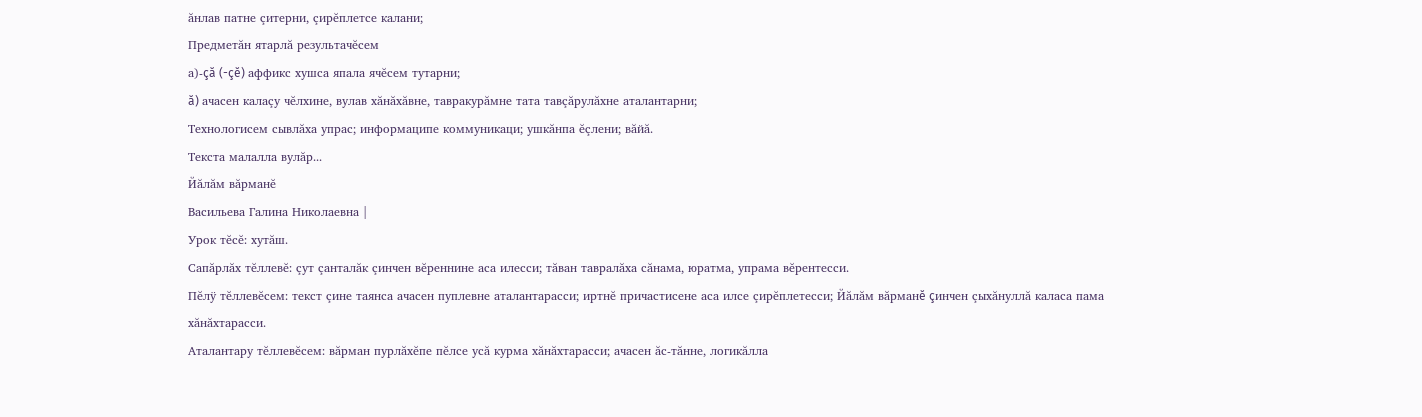ăнлав патне çитерни, çирĕплетсе калани;
Предметăн ятарлă результачĕсем
а)-çă (-çĕ) аффикс хушса япала ячĕсем тутарни;
ă) ачасен калаçу чĕлхине, вулав хăнăхăвне, тавракурăмне тата тавçăрулăхне аталантарни;
Технологисем сывлăха упрас; информаципе коммуникаци; ушкăнпа ĕçлени; вăйă.
Текста малалла вулăр...
Йăлăм вăрманĕ
Васильева Галина Николаевна |
Урок тĕсĕ: хутăш.
Сапăрлăх тĕллевĕ: çут çанталăк çинчен вĕреннине аса илесси; тăван тавралăха сăнама, юратма, упрама вĕрентесси.
Пĕлÿ тĕллевĕсем: текст çине таянса ачасен пуплевне аталантарасси; иртнĕ причастисене аса илсе çирĕплетесси; Йăлăм вăрманĕ çинчен çыхăнуллă каласа пама хăнăхтарасси.
Аталантару тĕллевĕсем: вăрман пурлăхĕпе пĕлсе усă курма хăнăхтарасси; ачасен ăс-тăнне, логикăлла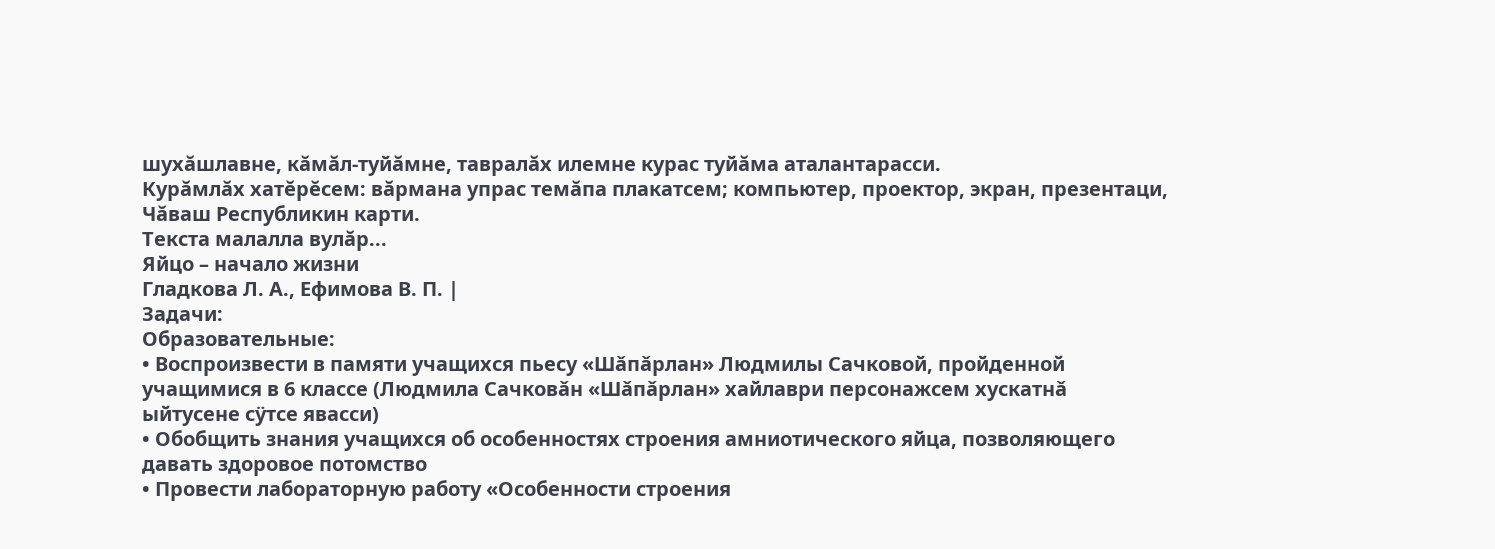шухăшлавне, кăмăл-туйăмне, тавралăх илемне курас туйăма аталантарасси.
Курăмлăх хатĕрĕсем: вăрмана упрас темăпа плакатсем; компьютер, проектор, экран, презентаци, Чăваш Республикин карти.
Текста малалла вулăр...
Яйцо – начало жизни
Гладкова Л. А., Ефимова В. П. |
Задачи:
Образовательные:
• Воспроизвести в памяти учащихся пьесу «Шǎпǎрлан» Людмилы Сачковой, пройденной учащимися в 6 классе (Людмила Сачковǎн «Шǎпǎрлан» хайлаври персонажсем хускатнǎ ыйтусене сÿтсе явасси)
• Обобщить знания учащихся об особенностях строения амниотического яйца, позволяющего давать здоровое потомство
• Провести лабораторную работу «Особенности строения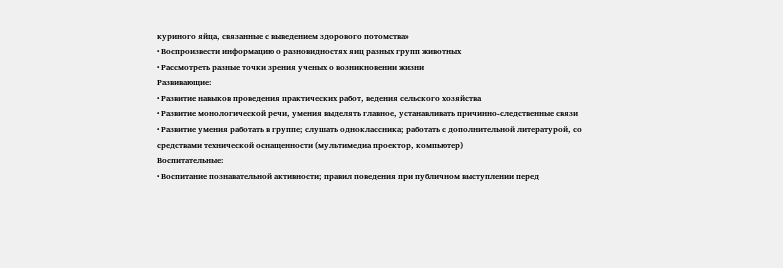куриного яйца, связанные с выведением здорового потомства»
• Воспроизвести информацию о разновидностях яиц разных групп животных
• Рассмотреть разные точки зрения ученых о возникновении жизни
Развивающие:
• Развитие навыков проведения практических работ, ведения сельского хозяйства
• Развитие монологической речи, умения выделять главное, устанавливать причинно-следственные связи
• Развитие умения работать в группе; слушать одноклассника; работать с дополнительной литературой, со средствами технической оснащенности (мультимедиа проектор, компьютер)
Воспитательные:
• Воспитание познавательной активности; правил поведения при публичном выступлении перед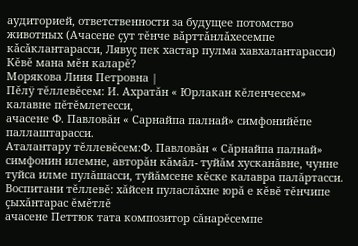аудиторией, ответственности за будущее потомство животных (Ачасене çут тĕнче вǎрттǎнлǎхесемпе кǎсǎклантарасси, Лявуç пек хастар пулма хавхалантарасси)
Кĕвĕ мана мĕн каларĕ?
Морякова Лиия Петровна |
Пĕлÿ тĕллевĕсем: И. Ахратăн « Юрлакан кĕленчесем» калавне пĕтĕмлетесси,
ачасене Ф. Павловăн « Сарнайпа палнай» симфонийĕпе паллаштарасси.
Аталантару тĕллевĕсем:Ф. Павловăн « Сăрнайпа палнай» симфонин илемне, авторăн кăмăл- туйăм хусканăвне, чунне туйса илме пулăшасси, туйăмсене кĕске калавра палăртасси.
Воспитани тĕллевĕ: хăйсен пуласлăхне юрă е кĕвĕ тĕнчипе çыхăнтарас ĕмĕтлĕ
ачасене Петтюк тата композитор сăнарĕсемпе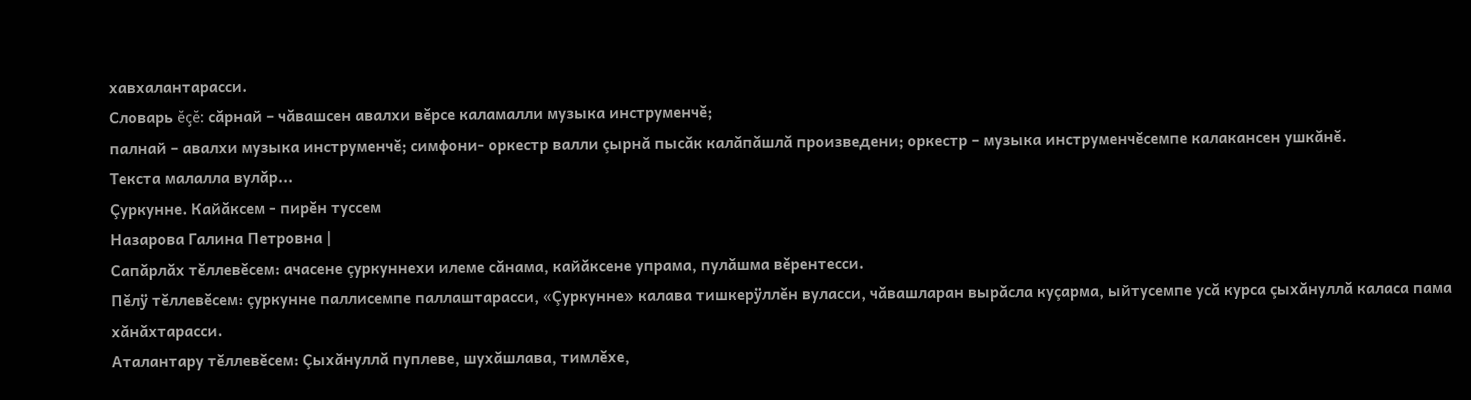хавхалантарасси.
Словарь ĕçĕ: сăрнай – чăвашсен авалхи вĕрсе каламалли музыка инструменчĕ;
палнай – авалхи музыка инструменчĕ; симфони- оркестр валли çырнă пысăк калăпăшлă произведени; оркестр – музыка инструменчĕсемпе калакансен ушкăнĕ.
Текста малалла вулăр...
Çуркунне. Кайăксем - пирĕн туссем
Назарова Галина Петровна |
Сапăрлăх тĕллевĕсем: ачасене çуркуннехи илеме сăнама, кайăксене упрама, пулăшма вěрентесси.
Пĕлÿ тĕллевĕсем: çуркунне паллисемпе паллаштарасси, «Çуркунне» калава тишкерÿллĕн вуласси, чăвашларан вырăсла куçарма, ыйтусемпе усă курса çыхăнуллă каласа пама хăнăхтарасси.
Аталантару тĕллевĕсем: Çыхăнуллă пуплеве, шухăшлава, тимлĕхе,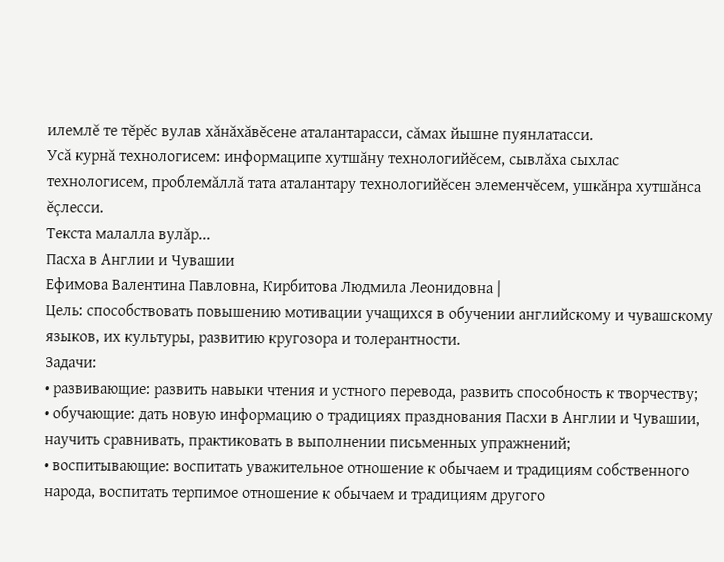илемлĕ те тĕрĕс вулав хăнăхăвĕсене аталантарасси, сăмах йышне пуянлатасси.
Усă курнă технологисем: информаципе хутшăну технологийĕсем, сывлăха сыхлас технологисем, проблемăллă тата аталантару технологийĕсен элеменчĕсем, ушкăнра хутшăнса ĕçлесси.
Текста малалла вулăр...
Пасха в Англии и Чувашии
Ефимова Валентина Павловна, Кирбитова Людмила Леонидовна |
Цель: способствовать повышению мотивации учащихся в обучении английскому и чувашскому языков, их культуры, развитию кругозора и толерантности.
Задачи:
• развивающие: развить навыки чтения и устного перевода, развить способность к творчеству;
• обучающие: дать новую информацию о традициях празднования Пасхи в Англии и Чувашии, научить сравнивать, практиковать в выполнении письменных упражнений;
• воспитывающие: воспитать уважительное отношение к обычаем и традициям собственного народа, воспитать терпимое отношение к обычаем и традициям другого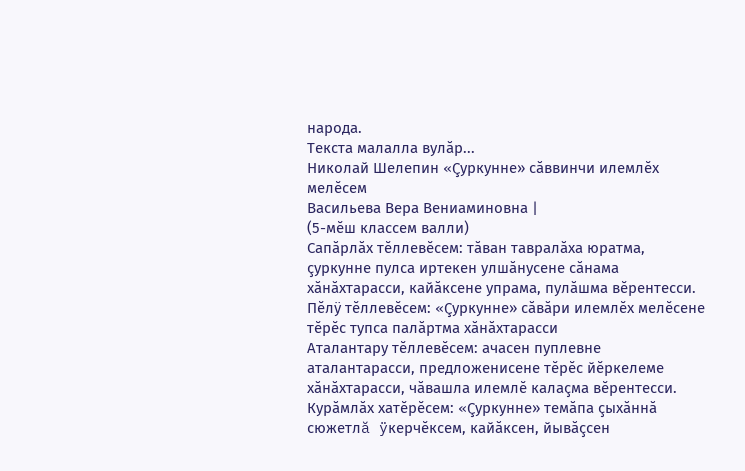народа.
Текста малалла вулăр...
Николай Шелепин «Çуркунне» сăввинчи илемлĕх мелĕсем
Васильева Вера Вениаминовна |
(5-мĕш классем валли)
Сапăрлăх тĕллевĕсем: тăван тавралăха юратма, çуркунне пулса иртекен улшăнусене сăнама хăнăхтарасси, кайăксене упрама, пулăшма вĕрентесси.
Пĕлÿ тĕллевĕсем: «Çуркунне» сăвăри илемлĕх мелĕсене тĕрĕс тупса палăртма хăнăхтарасси
Аталантару тĕллевĕсем: ачасен пуплевне аталантарасси, предложенисене тĕрĕс йĕркелеме хăнăхтарасси, чăвашла илемлĕ калаçма вĕрентесси.
Курăмлăх хатĕрĕсем: «Çуркунне» темăпа çыхăннă сюжетлă ÿкерчĕксем, кайăксен, йывăçсен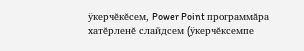ÿкерчĕкĕсем, Power Point программăра хатĕрленĕ слайдсем (ÿкерчĕксемпе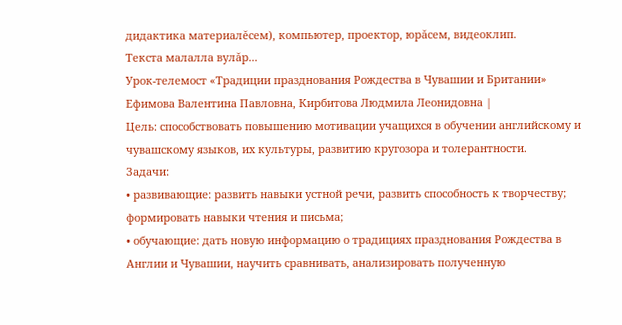дидактика материалĕсем), компьютер, проектор, юрăсем, видеоклип.
Текста малалла вулăр...
Урок-телемост «Традиции празднования Рождества в Чувашии и Британии»
Ефимова Валентина Павловна, Кирбитова Людмила Леонидовна |
Цель: способствовать повышению мотивации учащихся в обучении английскому и чувашскому языков, их культуры, развитию кругозора и толерантности.
Задачи:
• развивающие: развить навыки устной речи, развить способность к творчеству; формировать навыки чтения и письма;
• обучающие: дать новую информацию о традициях празднования Рождества в Англии и Чувашии, научить сравнивать, анализировать полученную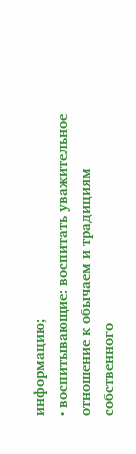информацию;
• воспитывающие: воспитать уважительное отношение к обычаем и традициям собственного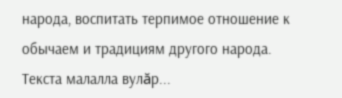народа, воспитать терпимое отношение к обычаем и традициям другого народа.
Текста малалла вулăр...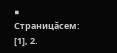■ Страницăсем: [1], 2.